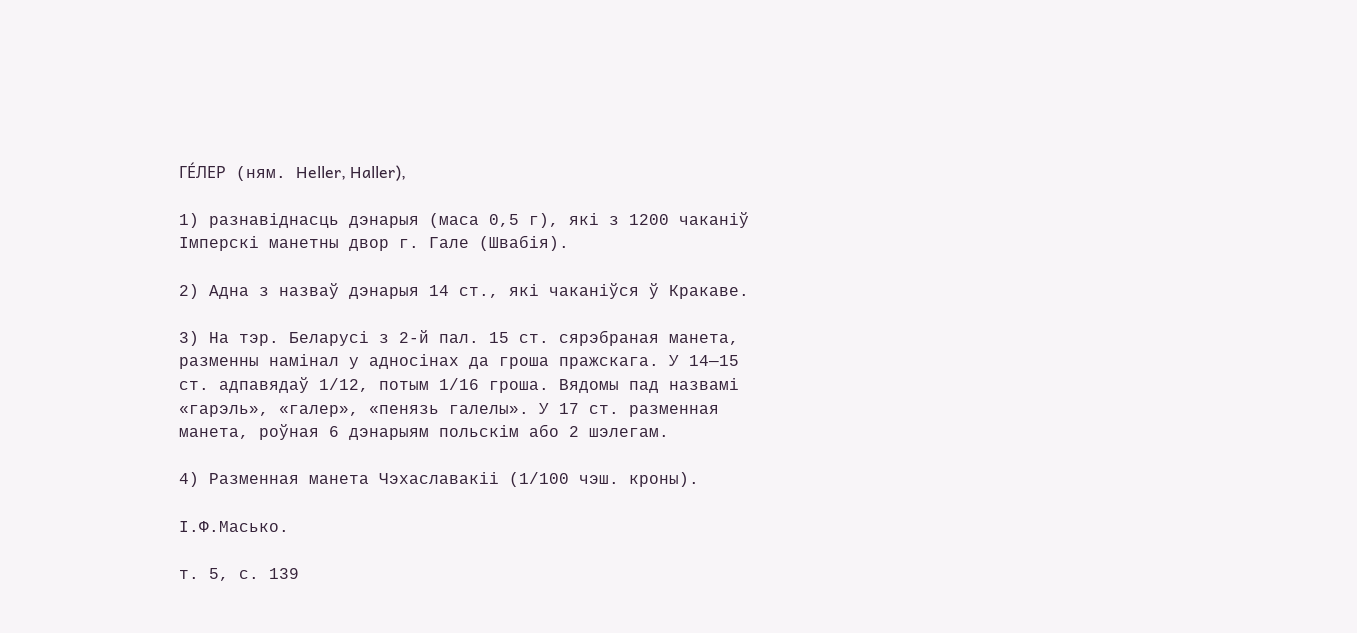ГЕ́ЛЕР (ням. Heller, Haller),

1) разнавіднасць дэнарыя (маса 0,5 г), які з 1200 чаканіў Імперскі манетны двор г. Гале (Швабія).

2) Адна з назваў дэнарыя 14 ст., які чаканіўся ў Кракаве.

3) На тэр. Беларусі з 2-й пал. 15 ст. сярэбраная манета, разменны намінал у адносінах да гроша пражскага. У 14—15 ст. адпавядаў 1/12, потым 1/16 гроша. Вядомы пад назвамі «гарэль», «галер», «пенязь галелы». У 17 ст. разменная манета, роўная 6 дэнарыям польскім або 2 шэлегам.

4) Разменная манета Чэхаславакіі (1/100 чэш. кроны).

І.Ф.Масько.

т. 5, с. 139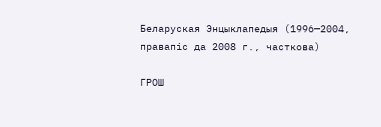Беларуская Энцыклапедыя (1996—2004, правапіс да 2008 г., часткова)

ГРОШ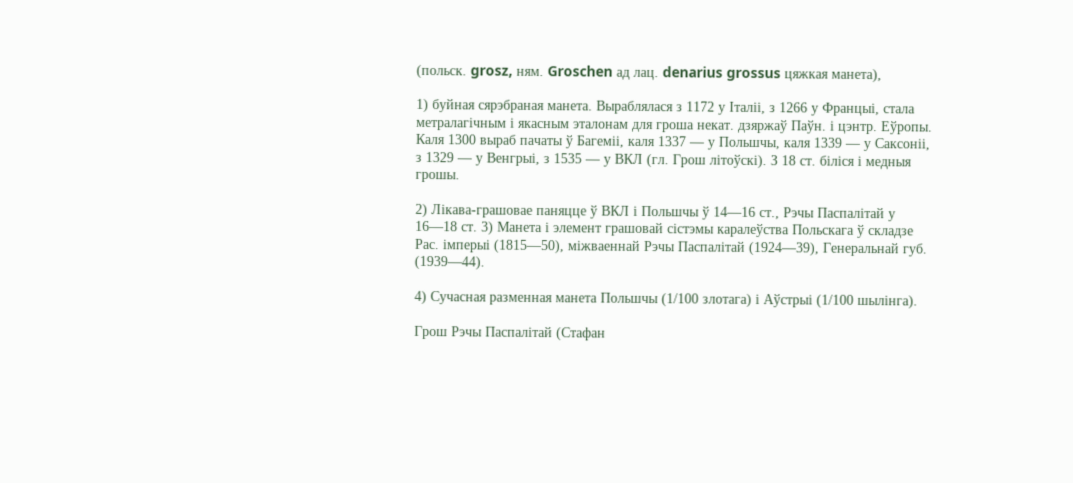(польск. grosz, ням. Groschen ад лац. denarius grossus цяжкая манета),

1) буйная сярэбраная манета. Выраблялася з 1172 у Італіі, з 1266 у Францыі, стала метралагічным і якасным эталонам для гроша некат. дзяржаў Паўн. і цэнтр. Еўропы. Каля 1300 выраб пачаты ў Багеміі, каля 1337 — у Польшчы, каля 1339 — у Саксоніі, з 1329 — у Венгрыі, з 1535 — у ВКЛ (гл. Грош літоўскі). З 18 ст. біліся і медныя грошы.

2) Лікава-грашовае паняцце ў ВКЛ і Польшчы ў 14—16 ст., Рэчы Паспалітай у 16—18 ст. 3) Манета і элемент грашовай сістэмы каралеўства Польскага ў складзе Рас. імперыі (1815—50), міжваеннай Рэчы Паспалітай (1924—39), Генеральнай губ. (1939—44).

4) Сучасная разменная манета Польшчы (1/100 злотага) і Аўстрыі (1/100 шылінга).

Грош Рэчы Паспалітай (Стафан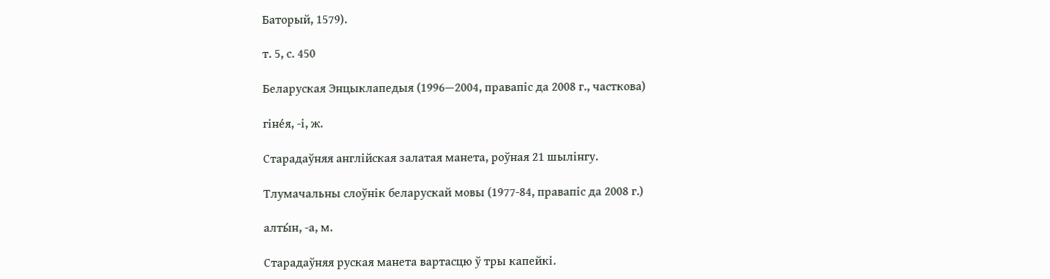Баторый, 1579).

т. 5, с. 450

Беларуская Энцыклапедыя (1996—2004, правапіс да 2008 г., часткова)

гіне́я, ‑і, ж.

Старадаўняя англійская залатая манета, роўная 21 шылінгу.

Тлумачальны слоўнік беларускай мовы (1977-84, правапіс да 2008 г.)

алты́н, ‑а, м.

Старадаўняя руская манета вартасцю ў тры капейкі.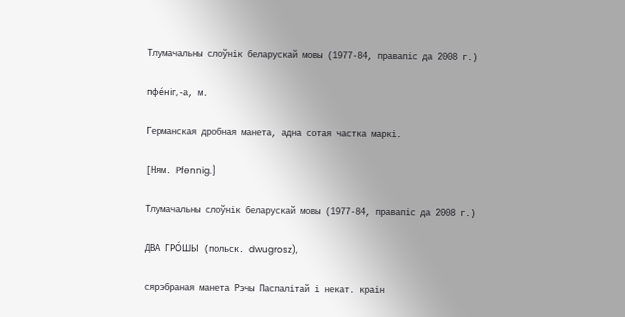Тлумачальны слоўнік беларускай мовы (1977-84, правапіс да 2008 г.)

пфе́ніг, ‑а, м.

Германская дробная манета, адна сотая частка маркі.

[Ням. Pfennig.]

Тлумачальны слоўнік беларускай мовы (1977-84, правапіс да 2008 г.)

ДВА ГРО́ШЫ (польск. dwugrosz),

сярэбраная манета Рэчы Паспалітай і некат. краін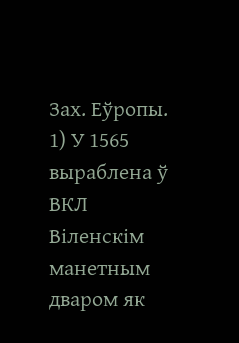Зах. Еўропы. 1) У 1565 выраблена ў ВКЛ Віленскім манетным дваром як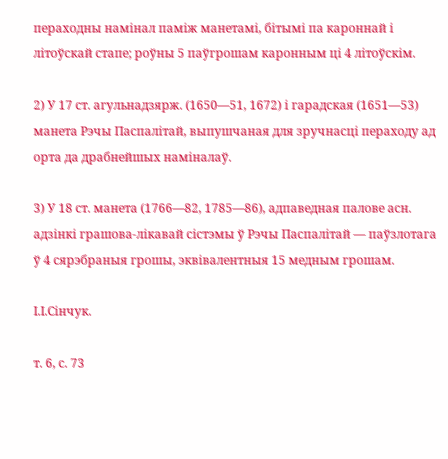пераходны намінал паміж манетамі, бітымі па кароннай і літоўскай стапе; роўны 5 паўгрошам каронным ці 4 літоўскім.

2) У 17 ст. агульнадзярж. (1650—51, 1672) і гарадская (1651—53) манета Рэчы Паспалітай, выпушчаная для зручнасці пераходу ад орта да драбнейшых наміналаў.

3) У 18 ст. манета (1766—82, 1785—86), адпаведная палове асн. адзінкі грашова-лікавай сістэмы ў Рэчы Паспалітай — паўзлотага ў 4 сярэбраныя грошы, эквівалентныя 15 медным грошам.

І.І.Сінчук.

т. 6, с. 73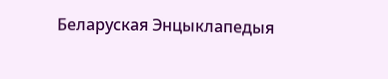Беларуская Энцыклапедыя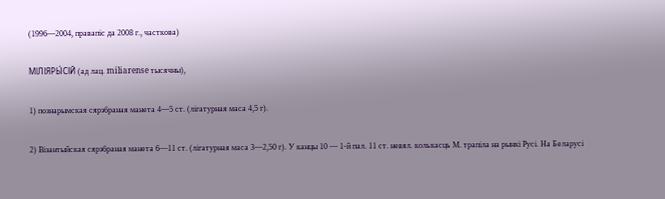(1996—2004, правапіс да 2008 г., часткова)

МІЛІЯРЫ́СІЙ (ад лац. miliarense тысячны),

1) познарымская сярэбраная манета 4—5 ст. (лігатурная маса 4,5 г).

2) Візантыйская сярэбраная манета 6—11 ст. (лігатурная маса 3—2,50 г). У канцы 10 — 1-й пал. 11 ст. невял. колькасць М. трапіла на рынкі Русі. На Беларусі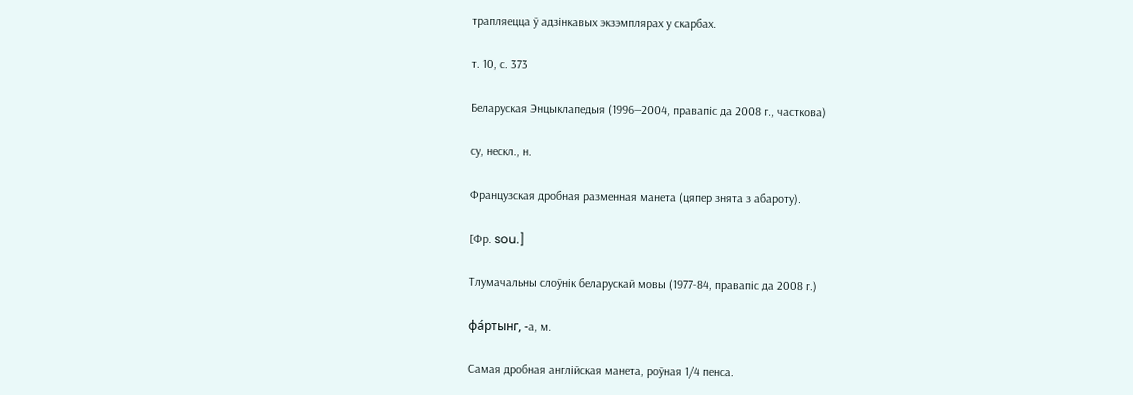трапляецца ў адзінкавых экзэмплярах у скарбах.

т. 10, с. 373

Беларуская Энцыклапедыя (1996—2004, правапіс да 2008 г., часткова)

су, нескл., н.

Французская дробная разменная манета (цяпер знята з абароту).

[Фр. sou.]

Тлумачальны слоўнік беларускай мовы (1977-84, правапіс да 2008 г.)

фа́ртынг, ‑а, м.

Самая дробная англійская манета, роўная 1/4 пенса.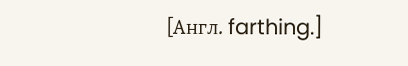[Англ. farthing.]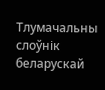Тлумачальны слоўнік беларускай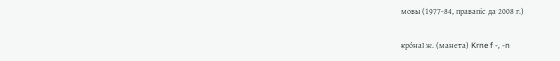мовы (1977-84, правапіс да 2008 г.)

кро́наI ж. (манета) Krne f -, -n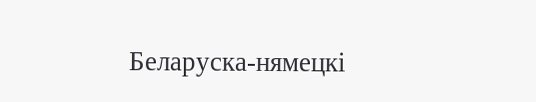Беларуска-нямецкі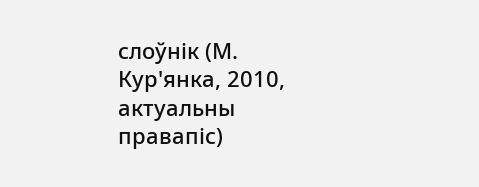слоўнік (М. Кур'янка, 2010, актуальны правапіс)